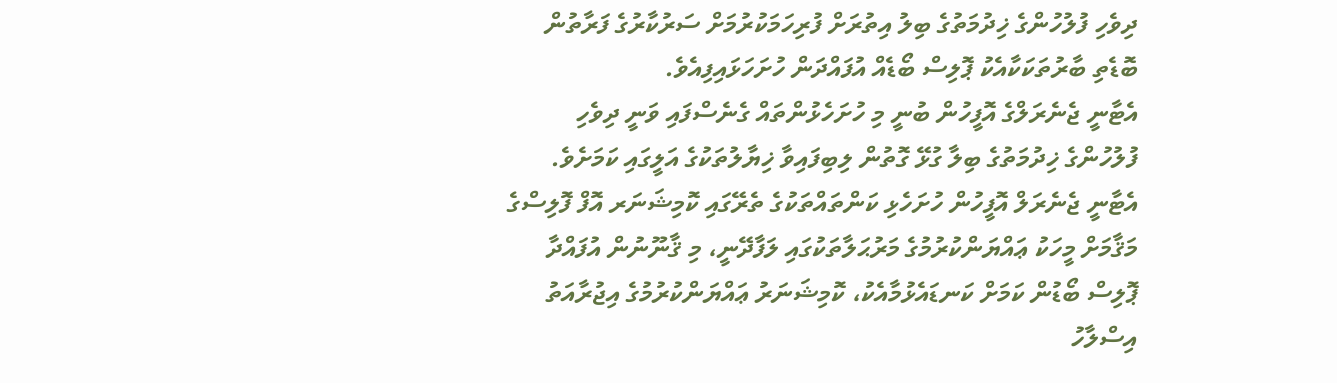ދިވެހި ފުލުހުންގެ ޚިދުމަތުގެ ބިލު އިތުރަށް ފުރިހަމަކުރުމަށް ސަރުކާރުގެ ފަރާތުން ބޮޑެތި ބާރުތަކަކާއެކު ޕޮލިސް ބޯޑެއް އުފައްދަން ހުށަހަޅައިފިއެވެ.
އެޓާނީ ޖެނެރަލްގެ އޮފީހުން ބުނީ މި ހުށަހެޅުންތައް ގެނެސްފައި ވަނީ ދިވެހި ފުލުހުންގެ ޚިދުމަތުގެ ބިލާ ގުޅޭ ގޮތުން ލިބިފައިވާ ޚިޔާލުތަކުގެ އަލީގައި ކަމަށެވެ. އެޓާނީ ޖެނެރަލް އޮފީހުން ހުށަހެޅި ކަންތައްތަކުގެ ތެރޭގައި ކޮމިޝަނަރ އޮފް ފޮލިސްގެ މަޤާމަށް މީހަކު ޢައްޔަންކުރުމުގެ މަރުޙަލާތަކުގައި ލަފާދޭނީ، މި ޤާނޫނުން އުފައްދާ ޕޮލިސް ބޯޑުން ކަމަށް ކަނޑައެޅުމާއެކު، ކޮމިޝަނަރު ޢައްޔަންކުރުމުގެ އިޖުރާއަތު އިސްލާހު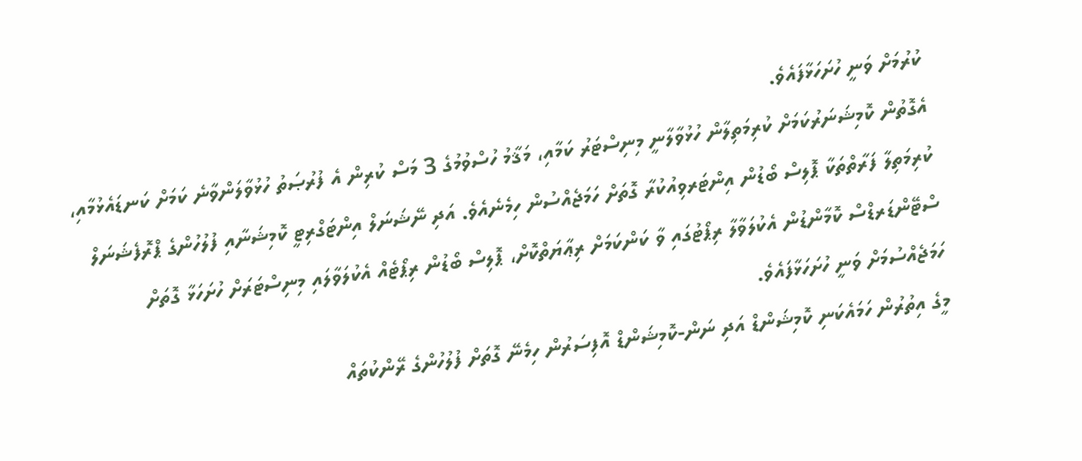ކުރުމަށް ވަނީ ހުށަހަޅާފައެވެ.
އެގޮތުން ކޮމިޝަނަރުކަމަށް ކުރިމަތިލާން ހުޅުވާލާނީ މިނިސްޓަރު ކަމާއި، މަޤާމު ހުސްވުމުގެ 3 މަސް ކުރިން އެ ފުރުޞަތު ހުޅުވާލަންވާނެ ކަމަށް ކަނޑައެޅުމާއި، ކުރިމަތިލާ ފަރާތްތަކާ ޕޮލިސް ބޯޑުން އިންޓަރވިއުކުރާ ގޮތަށް ހަމަޖެއްސުން ހިމެނެއެވެ. އަދި ނޭޝަނަލް އިންޓަގްރިޓީ ކޮމިޝަނާއި ފުލުހުންގެ ޕްރޮފެޝަނަލް ސްޓޭންޑަރޑްސް ކޮމާންޑުން އެކުލަވާލާ ރިޕޯޓުގައި ވާ ކަންކަމަށް ރިޢާޔަތްކޮށް، ޕޮލިސް ބޯޑުން ރިޕޯޓެއް އެކުލަވާލައި މިނިސްޓަރަށް ހުށަހަޅާ ގޮތަށް ހަމަޖެއްސުމަށް ވަނީ ހުށަހަޅާފައެވެ.
މީގެ އިތުރުން ހަމައެކަނި ކޮމިޝަންޑް އަދި ނަން-ކޮމިޝަންޑް އޮފިސަރުން ހިމެނޭ ގޮތަށް ފުލުހުންގެ ރޭންކުތައް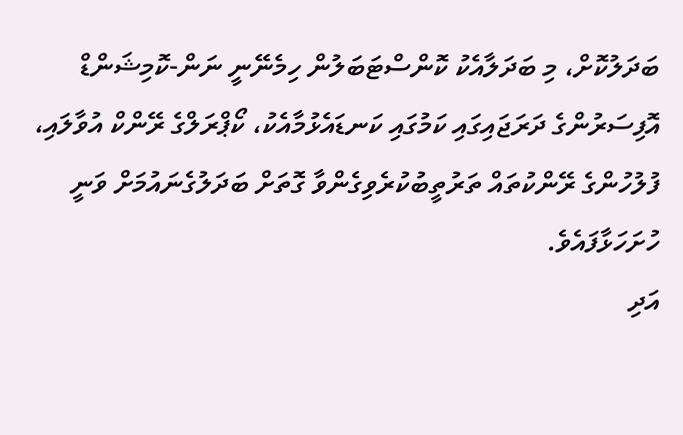ބަދަލުކޮށް، މި ބަދަލާއެކު ކޮންސްޓަބަލުން ހިމެނޭނީ ނަން-ކޮމިޝަންޑް އޮފިސަރުންގެ ދަރަޖައިގައި ކަމުގައި ކަނޑައެޅުމާއެކު، ކޯޕްރަލްގެ ރޭންކް އުވާލައި، ފުލުހުންގެ ރޭންކުތައް ތަރުތީބުކުރެވިގެންވާ ގޮތަށް ބަދަލުގެނައުމަށް ވަނީ ހުށަހަޅާފައެވެ.
އަދި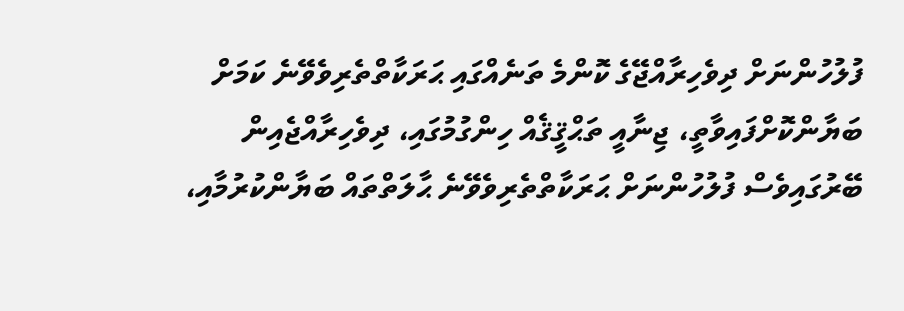ފުލުހުންނަށް ދިވެހިރާއްޖޭގެ ކޮންމެ ތަނެއްގައި ޙަރަކާތްތެރިވެވޭނެ ކަމަށް ބަޔާންކޮށްފައިވާތީ، ޖިނާއީ ތަޙްޤީޤެއް ހިންގުމުގައި، ދިވެހިރާއްޖެއިން ބޭރުގައިވެސް ފުލުހުންނަށް ޙަރަކާތްތެރިވެވޭނެ ޙާލަތްތައް ބަޔާންކުރުމާއި،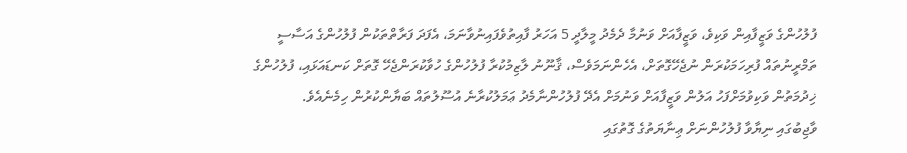ފުލުހުންގެ ވަޒީފާއިން ވަކިވެ، ވަޒީފާއަށް ވަނުމާ ދެމެދު މީލާދީ 5 އަހަރު ފާއިތުވެފައިނުވާނަމަ، އެފަދަ ފަރާތްތަކުން ފުލުހުންގެ އަސާސީ ތަމްރީނުތައް ފުރިހަމަކުރަން ނުޖެހޭގޮތަށް، އެހެންނަމަވެސް، ޤާނޫނު ލާޒިމުކުރާ ފުލުހުންގެ ހުވާކުރަންޖެހޭ ގޮތަށް ކަނޑައަޅައި، ފުލުހުންގެ ޚިދުމަތުން ވަކިވުމަށްފަހު އަލުން ވަޒީފާއަށް ވަނުމަށް އެދޭ ފުލުހުންނާމެދު ޢަމަލުކުރާނެ އުސޫލުތައް ބަޔާންކުރުން ހިމެނެއެވެ.
ވާޖިބުގައި ނިޔާވާ ފުލުހުންނަށް ޢިނާޔަތުގެ ގޮތުގައި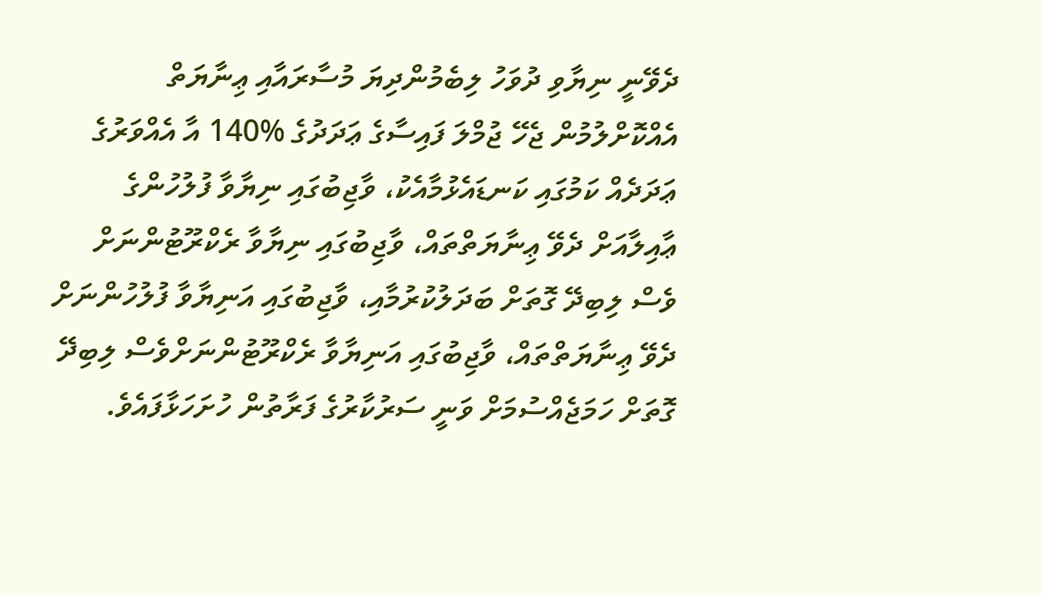ދެވޭނީ ނިޔާވި ދުވަހު ލިބެމުންދިޔަ މުސާރައާއި ޢިނާޔަތް އެއްކޮށްލުމުން ޖެހޭ ޖުމްލަ ފައިސާގެ ޢަދަދުގެ %140 އާ އެއްވަރުގެ ޢަދަދެއް ކަމުގައި ކަނޑައެޅުމާއެކު، ވާޖިބުގައި ނިޔާވާ ފުލުހުންގެ ޢާއިލާއަށް ދެވޭ ޢިނާޔަތްތައް، ވާޖިބުގައި ނިޔާވާ ރެކްރޫޓުންނަށް ވެސް ލިބިދޭ ގޮތަށް ބަދަލުކުރުމާއި، ވާޖިބުގައި އަނިޔާވާ ފުލުހުންނަށް ދެވޭ ޢިނާޔަތްތައް، ވާޖިބުގައި އަނިޔާވާ ރެކްރޫޓުންނަށްވެސް ލިބިދޭ ގޮތަށް ހަމަޖެއްސުމަށް ވަނީ ސަރުކާރުގެ ފަރާތުން ހުށަހަޅާފައެވެ.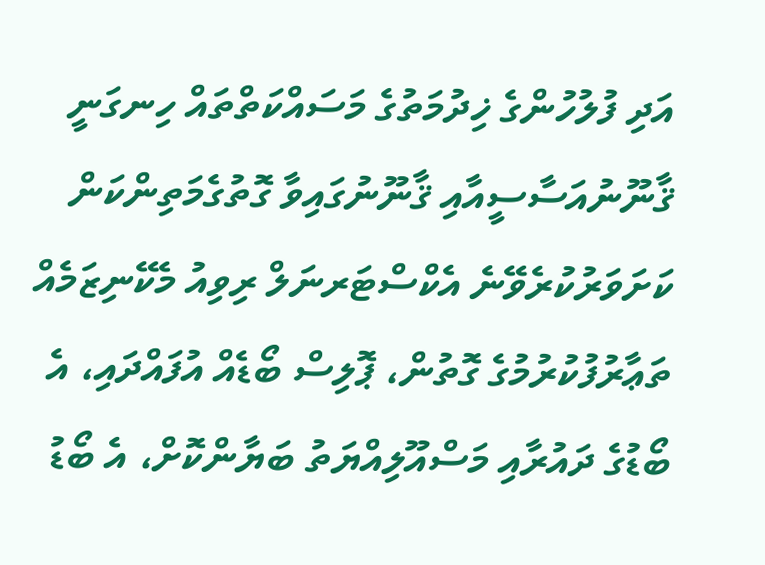އަދި ފުލުހުންގެ ޚިދުމަތުގެ މަސައްކަތްތައް ހިނގަނީ ޤާނޫނުއަސާސީއާއި ޤާނޫނުގައިވާ ގޮތުގެމަތިންކަން ކަށަވަރުކުރެވޭނެ އެކްސްޓަރނަލް ރިވިއު މެކޭނިޒަމެއް ތަޢާރުފުކުރުމުގެ ގޮތުން، ޕޮލިސް ބޯޑެއް އުފައްދައި، އެ ބޯޑުގެ ދައުރާއި މަސްއޫލިއްޔަތު ބަޔާންކޮށް، އެ ބޯޑު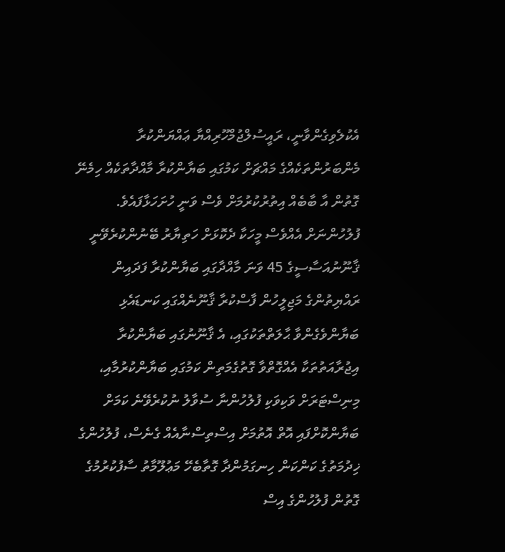އެކުލެވިގެންވާނީ، ރައީސުލްޖުމްހޫރިއްޔާ ޢައްޔަންކުރާ މެންބަރުންތަކެއްގެ މައްޗަށް ކަމުގައި ބަޔާންކުރާ މާއްދާތަކެއް ހިމެނޭ ގޮތުން އާ ބާބެއް އިތުރުކުރުމަށް ވެސް ވަނީ ހުށަހަޅާފައެވެ.
ފުލުހުންނަށް އެއްވެސް މީހަކާ ދެކޮޅަށް ހަތިޔާރު ބޭނުންކުރެވޭނީ ޤާނޫނުއަސާސީގެ 45 ވަނަ މާއްދާގައި ބަޔާންކުރާ ފަދައިން ރައްޔިތުންގެ މަޖިލީހުން ފާސްކުރާ ޤާނޫނެއްގައި ކަނޑައެޅި ބަޔާންވެގެންވާ ޙާލަތްތަކުގައި، އެ ޤާނޫނުގައި ބަޔާންކުރާ އިޖުރާއަތުތަކާ އެއްގޮތްވާ ގޮތުގެމަތިން ކަމުގައި ބަޔާންކުރުމާއި، މިނިސްޓަރަށް ވަކިވަކި ފުލުހުންނާ ސުވާލު ނުކުރެވޭނެ ކަމަށް ބަޔާންކޮށްފައި އޮތް އޮތުމަށް އިސްތިސްނާއެއް ގެނެސް، ފުލުހުންގެ ޚިދުމަތުގެ ކަންކަން ހިނގަމުންދާ ގޮތާބެހޭ މަޢުލޫމާތު ސާފުކުރުމުގެ ގޮތުން ފުލުހުންގެ އިސް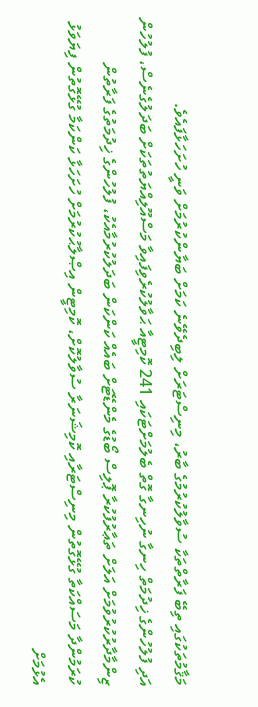މަޤާމުތަކުގައި ތިބޭ ފަރާތްތަކާ ސުވާލުކުރުމުގެ ބާރު، މިނިސްޓަރަށް ލިބިދެވޭނެ ކަމަށް ބަޔާންކުރުމަށް ވަނީ ހުށަހަޅާފައެވެ.
އަދި ފުލުހުންގެ ޚިދުމަތް ހިނގާ ނުހިނގާ ގޮތް ބެލުމަށްޓަކައި 241 ކޮމިޓީއާ ޙަވާލުކުރެވިފައިވާ މަސްއޫލިއްޔަތުތަކަށް ބަދަލުގެނެސް، ފުލުހުން ޒިންމާދާރުކުރުވުމަށް އަލަށް ތަޢާރުފުކުރާ ޕޮލިސް ބޯޑުގެ މެންޑޭޓަށް ބައެއް ކަންކަން ބަދަލުކުރުމާއެކު، ފުލުހުންގެ ޚިދުމަތުގެ ފަރާތުން ކުރަމުންދާ މަސައްކަތާ ގުޅޭގޮތުން މިނިސްޓަރާއި ކޮމިޝަނަރާ ސުވާލުކޮށް، ކޮމިޓީން އިޞްލާޙުކުރުމަށް ހުށަހަޅާ ކަންކަމާ ގުޅޭގޮތުން ފިޔަވަޅު އެޅުމަށް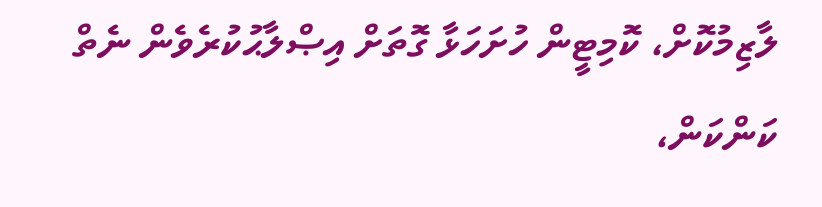ލާޒިމުކޮށް، ކޮމިޓީން ހުށަހަޅާ ގޮތަށް އިޞްލާޙުކުރެވެން ނެތް ކަންކަން،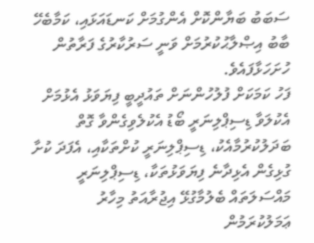ސަބަބު ބަޔާންކޮށް އެންގުމަށް ކަނޑައަޅައި، ކަމާބެހޭ ބާބު އިޞްލާޙުކުރުމަށް ވަނީ ސަރުކާރުގެ ފަރާތުން ހުށަހަޅާފައެވެ.
ފަހު ކަމަކަށް ފުލުހުންނަށް ތައުދީބީ ފިޔަވަޅު އެޅުމަށް އެކުލަވާ ޑިސިޕްލިނަރީ ބޯޑު އެކުލެވިގެންވާ ގޮތް ބަދަލުކުރުމާއެކު، ޑިސިޕްލިނަރީ ކުށްތަކާއި، އެފަދަ ކުށާ ގުޅިގެން އެޅިދާނެ ފިޔަވަޅުތަކާ، ޑިސިޕްލިނަރީ މައްސަލަތައް ބެލުމާގުޅޭ އިޖުރާއަތު މިހާރު ޢަމަލުކުރަމުން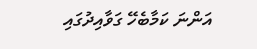އަންނަ ކަމާބެހޭ ގަވާއިދުގައި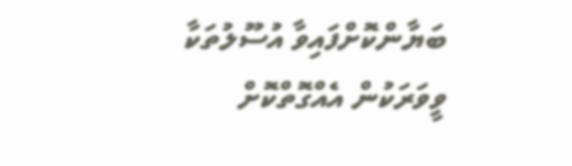ބަޔާންކޮށްފައިވާ އުސޫލުތަކާ ވީވަރަކުން އެއްގޮތްކޮށް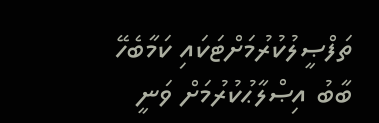ތަފްޞީލުކުރުމަށްޓަކައި ކަމާބެހޭ ބާބު އިޞްލާޙުކުރުމަށް ވަނީ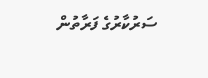ސަރުކާރުގެ ފަރާތުން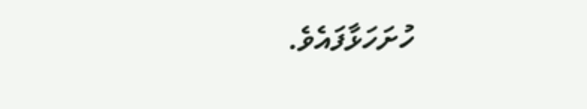ހުށަހަޅާފައެވެ.